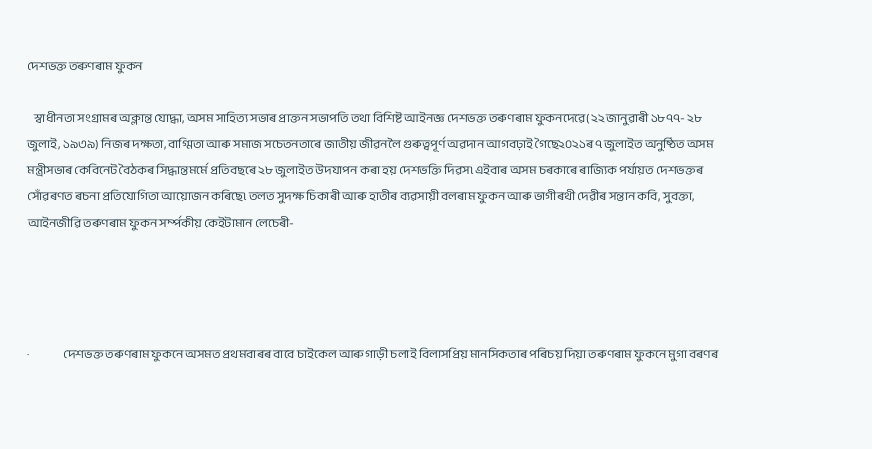দেশভক্ত তৰুণৰাম ফুকন

   স্বাধীনতা সংগ্ৰামৰ অক্লান্ত যোদ্ধা, অসম সাহিত্য সভাৰ প্ৰাক্তন সভাপতি তথা বিশিষ্ট আইনজ্ঞ দেশভক্ত তৰুণৰাম ফুকনদেৱে(২২ জানুৱাৰী ১৮৭৭- ২৮ জুলাই, ১৯৩৯) নিজৰ দক্ষতা, বাগ্মিতা আৰু সমাজ সচেতনতাৰে জাতীয় জীৱনলৈ গুৰুত্বপূৰ্ণ অৱদান আগবঢ়াই গৈছে২০২১ৰ ৭ জুলাইত অনুষ্ঠিত অসম মন্ত্রীসভাৰ কেবিনেট বৈঠকৰ সিদ্ধান্তমৰ্মে প্ৰতিবছৰে ২৮ জুলাইত উদযাপন কৰা হয় দেশভক্তি দিৱস৷ এইবাৰ অসম চৰকাৰে ৰাজ্যিক পর্যায়ত দেশভক্তৰ সোঁৱৰণত ৰচনা প্ৰতিযোগিতা আয়োজন কৰিছে৷ তলত সুদক্ষ চিকাৰী আৰু হাতীৰ ব্যৱসায়ী বলৰাম ফুকন আৰু ভাগীৰথী দেৱীৰ সন্তান কবি, সুবক্তা, আইনজীৱি তৰুণৰাম ফুকন সর্ম্পকীয় কেইটামান লেচেৰী-




·                দেশভক্ত তৰুণৰাম ফুকনে অসমত প্ৰথমবাৰৰ বাবে চাইকেল আৰু গাড়ী চলাই বিলাসপ্ৰিয় মানসিকতাৰ পৰিচয় দিয়া তৰুণৰাম ফুকনে মুগা বৰণৰ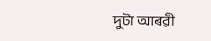দুটা আৰৱী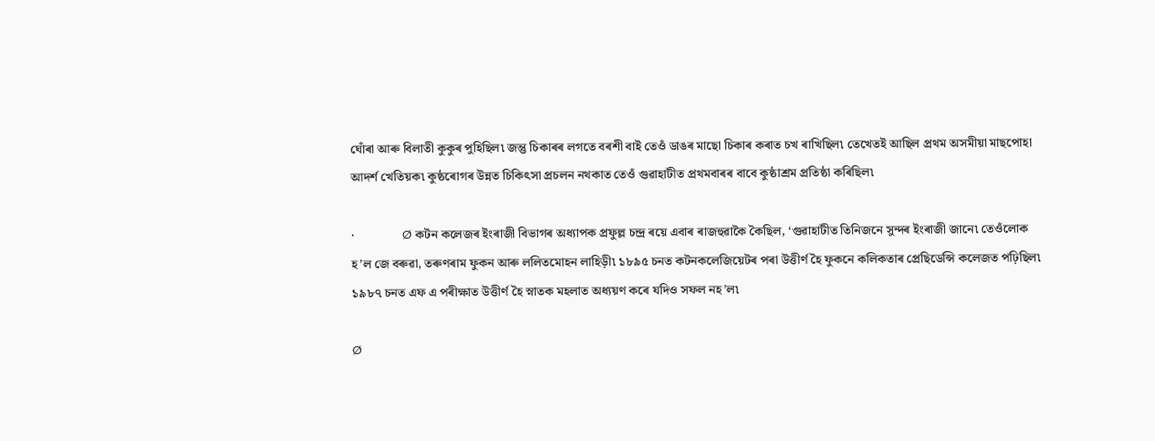ঘোঁৰা আৰু বিলাতী কুকুৰ পুহিছিল৷ জন্তু চিকাৰৰ লগতে বৰশী বাই তেওঁ ডাঙৰ মাছো চিকাৰ কৰাত চখ ৰাখিছিল৷ তেখেতই আছিল প্ৰথম অসমীয়া মাছপোহা আদর্শ খেতিয়ক৷ কুষ্ঠৰোগৰ উন্নত চিকিৎসা প্ৰচলন নথকাত তেওঁ গুৱাহাটীত প্ৰথমবাৰৰ বাবে কুষ্ঠাশ্ৰম প্ৰতিষ্ঠা কৰিছিল৷

·                Ø কটন কলেজৰ ইংৰাজী বিভাগৰ অধ্যাপক প্ৰফুল্ল চন্দ্ৰ ৰয়ে এবাৰ ৰাজহুৱাকৈ কৈছিল, ‘গুৱাহাটীত তিনিজনে সুন্দৰ ইংৰাজী জানে৷ তেওঁলোক হ’ল জে বৰুৱা, তৰুণৰাম ফুকন আৰু ললিতমোহন লাহিড়ী৷ ১৮৯৫ চনত কটনকলেজিয়েটৰ পৰা উত্তীর্ণ হৈ ফুকনে কলিকতাৰ প্ৰেছিডেন্সি কলেজত পঢ়িছিল৷ ১৯৮৭ চনত এফ এ পৰীক্ষাত উত্তীর্ণ হৈ স্নাতক মহলাত অধ্যয়ণ কৰে যদিও সফল নহ’ল৷

Ø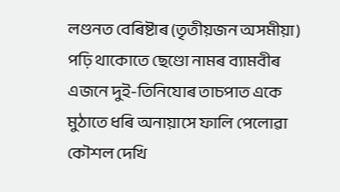লণ্ডনত বেৰিষ্টাৰ (তৃতীয়জন অসমীয়া) পঢ়ি থাকোতে ছেণ্ডো নামৰ ব্যামবীৰ এজনে দুই-তিনিযোৰ তাচপাত একে মুঠাতে ধৰি অনায়াসে ফালি পেলোৱা কৌশল দেখি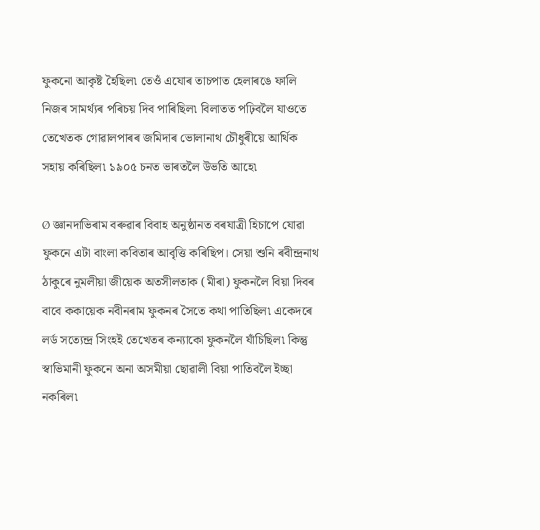ফুকনো আকৃষ্ট হৈছিল৷ তেওঁ এযোৰ তাচপাত হেলাৰঙে ফালি নিজৰ সামর্থ্যৰ পৰিচয় দিব পাৰিছিল৷ বিলাতত পঢ়িবলৈ যাওতে তেখেতক গোৱালপাৰৰ জমিদাৰ ভোলানাথ চৌধুৰীয়ে আর্থিক সহায় কৰিছিল৷ ১৯০৫ চনত ভাৰতলৈ উভতি আহে৷

Ø জ্ঞানদাভিৰাম বৰুৱাৰ বিবাহ অনুষ্ঠানত বৰযাত্ৰী হিচাপে যোৱা ফুকনে এটা বাংলা কবিতাৰ আবৃত্তি কৰিছিপ। সেয়া শুনি ৰবীন্দ্ৰনাথ ঠাকুৰে নুমলীয়া জীয়েক অতসীলতাক (মীৰা) ফুকনলৈ বিয়া দিবৰ বাবে ককায়েক নবীনৰাম ফুকনৰ সৈতে কথা পাতিছিল৷ একেদৰে লর্ড সত্যেন্দ্ৰ সিংহই তেখেতৰ কন্যাকো ফুকনলৈ যাঁচিছিল৷ কিন্তু স্বাভিমানী ফুকনে অনা অসমীয়া ছোৱালী বিয়া পাতিবলৈ ইচ্ছা নকৰিল৷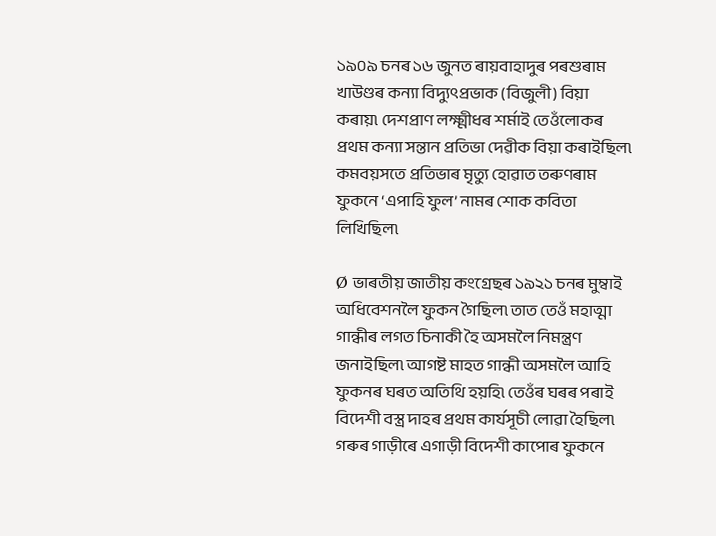১৯০৯ চনৰ ১৬ জুনত ৰায়বাহাদুৰ পৰশুৰাম খাউণ্ডৰ কন্যা বিদ্যুৎপ্ৰভাক (বিজুলী) বিয়া কৰায়৷ দেশপ্ৰাণ লক্ষ্মীধৰ শর্মাই তেওঁলোকৰ প্ৰথম কন্যা সন্তান প্ৰতিভা দেৱীক বিয়া কৰাইছিল৷ কমবয়সতে প্ৰতিভাৰ মৃত্যু হোৱাত তৰুণৰাম ফুকনে ‘এপাহি ফুল’ নামৰ শোক কবিতা লিখিছিল৷

Ø ভাৰতীয় জাতীয় কংগ্ৰেছৰ ১৯২১ চনৰ মুম্বাই অধিবেশনলৈ ফুকন গৈছিল৷ তাত তেওঁ মহাত্মা গান্ধীৰ লগত চিনাকী হৈ অসমলৈ নিমন্ত্ৰণ জনাইছিল৷ আগষ্ট মাহত গান্ধী অসমলৈ আহি ফুকনৰ ঘৰত অতিথি হয়হি৷ তেওঁৰ ঘৰৰ পৰাই বিদেশী বস্ত্ৰ দাহৰ প্ৰথম কার্যসূচী লোৱা হৈছিল৷ গৰুৰ গাড়ীৰে এগাড়ী বিদেশী কাপোৰ ফুকনে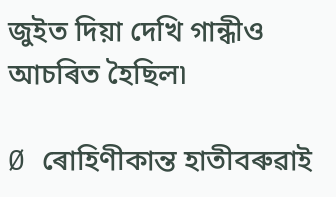জুইত দিয়া দেখি গান্ধীও আচৰিত হৈছিল৷

Ø ৰোহিণীকান্ত হাতীবৰুৱাই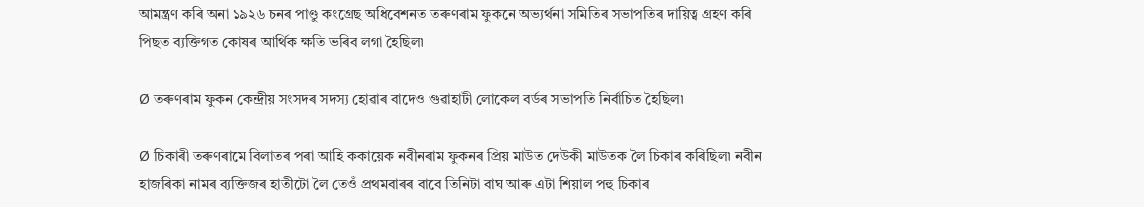আমন্ত্ৰণ কৰি অনা ১৯২৬ চনৰ পাণ্ডু কংগ্ৰেছ অধিবেশনত তৰুণৰাম ফুকনে অভ্যর্থনা সমিতিৰ সভাপতিৰ দায়িত্ব গ্ৰহণ কৰি পিছত ব্যক্তিগত কোষৰ আর্থিক ক্ষতি ভৰিব লগা হৈছিল৷

Ø তৰুণৰাম ফুকন কেন্দ্ৰীয় সংসদৰ সদস্য হোৱাৰ বাদেও গুৱাহাটী লোকেল বর্ডৰ সভাপতি নির্বাচিত হৈছিল৷

Ø চিকাৰী তৰুণৰামে বিলাতৰ পৰা আহি ককায়েক নবীনৰাম ফুকনৰ প্ৰিয় মাউত দেউকী মাউতক লৈ চিকাৰ কৰিছিল৷ নবীন হাজৰিকা নামৰ ব্যক্তিজৰ হাতীটো লৈ তেওঁ প্ৰথমবাৰৰ বাবে তিনিটা বাঘ আৰু এটা শিয়াল পহু চিকাৰ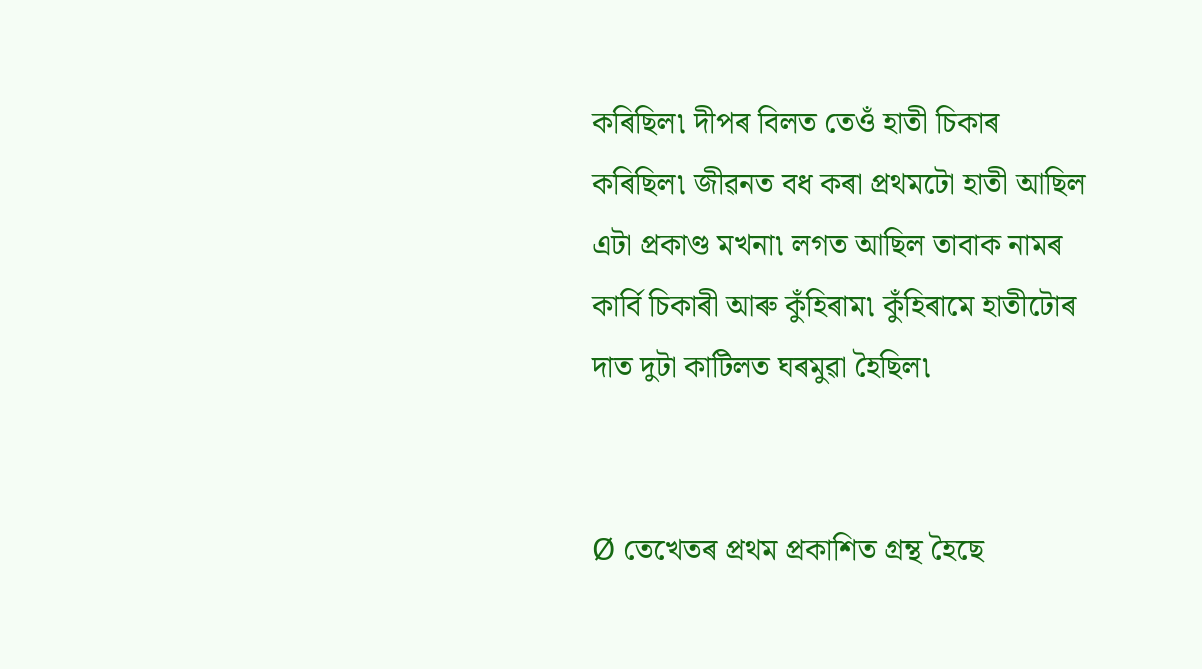কৰিছিল৷ দীপৰ বিলত তেওঁ হাতী চিকাৰ কৰিছিল৷ জীৱনত বধ কৰা প্ৰথমটো হাতী আছিল এটা প্ৰকাণ্ড মখনা৷ লগত আছিল তাবাক নামৰ কার্বি চিকাৰী আৰু কুঁহিৰাম৷ কুঁহিৰামে হাতীটোৰ দাত দুটা কাটিলত ঘৰমুৱা হৈছিল৷


Ø তেখেতৰ প্ৰথম প্ৰকাশিত গ্ৰন্থ হৈছে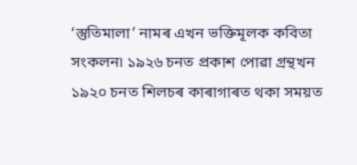‘স্তুতিমালা’ নামৰ এখন ভক্তিমূলক কবিতা সংকলন৷ ১৯২৬ চনত প্ৰকাশ পোৱা গ্ৰন্থখন ১৯২০ চনত শিলচৰ কাৰাগাৰত থকা সময়ত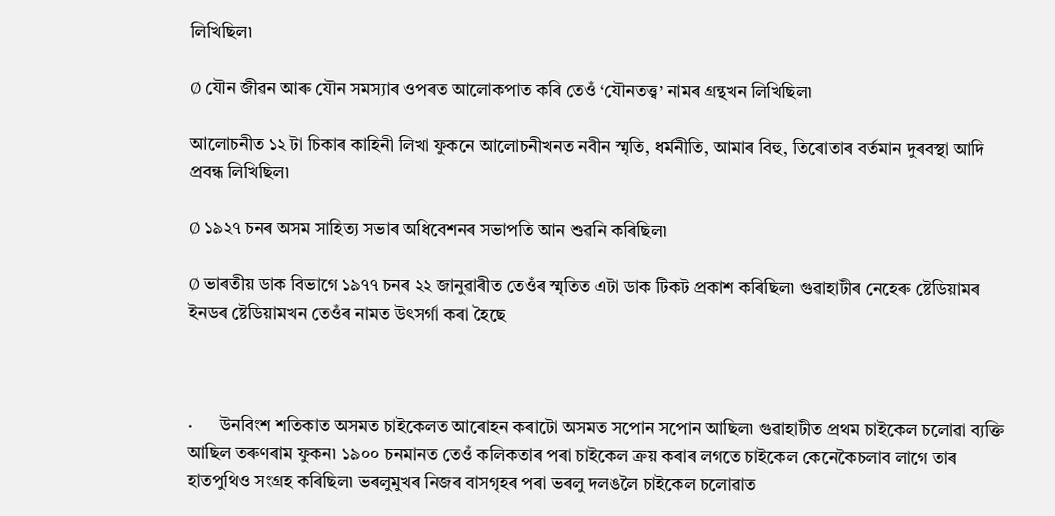লিখিছিল৷

Ø যৌন জীৱন আৰু যৌন সমস্যাৰ ওপৰত আলোকপাত কৰি তেওঁ ‘যৌনতত্ত্ব’ নামৰ গ্ৰন্থখন লিখিছিল৷

আলোচনীত ১২ টা চিকাৰ কাহিনী লিখা ফুকনে আলোচনীখনত নবীন স্মৃতি, ধর্মনীতি, আমাৰ বিহু, তিৰোতাৰ বর্তমান দুৰবস্থা আদি প্ৰবন্ধ লিখিছিল৷

Ø ১৯২৭ চনৰ অসম সাহিত্য সভাৰ অধিবেশনৰ সভাপতি আন শুৱনি কৰিছিল৷

Ø ভাৰতীয় ডাক বিভাগে ১৯৭৭ চনৰ ২২ জানুৱাৰীত তেওঁৰ স্মৃতিত এটা ডাক টিকট প্ৰকাশ কৰিছিল৷ গুৱাহাটীৰ নেহেৰু ষ্টেডিয়ামৰ ইনডৰ ষ্টেডিয়ামখন তেওঁৰ নামত উৎসৰ্গা কৰা হৈছে



·      উনবিংশ শতিকাত অসমত চাইকেলত আৰোহন কৰাটো অসমত সপোন সপোন আছিল৷ গুৱাহাটীত প্ৰথম চাইকেল চলোৱা ব্যক্তি আছিল তৰুণৰাম ফুকন৷ ১৯০০ চনমানত তেওঁ কলিকতাৰ পৰা চাইকেল ক্ৰয় কৰাৰ লগতে চাইকেল কেনেকৈচলাব লাগে তাৰ হাতপুথিও সংগ্ৰহ কৰিছিল৷ ভৰলুমুখৰ নিজৰ বাসগৃহৰ পৰা ভৰলু দলঙলৈ চাইকেল চলোৱাত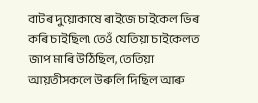বাটৰ দুয়োকাষে ৰাইজে চাইকেল ভিৰ কৰি চাইছিল৷ তেওঁ যেতিয়া চাইকেলত জাপ মাৰি উঠিছিল, তেতিয়া আয়তীসকলে উৰুলি দিছিল আৰু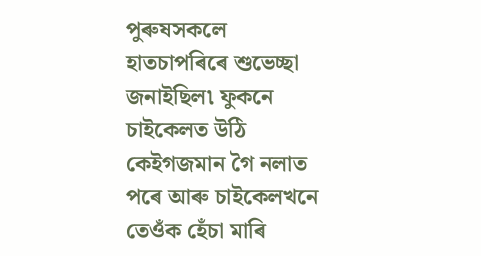পুৰুষসকলে হাতচাপৰিৰে শুভেচ্ছা জনাইছিল৷ ফুকনে চাইকেলত উঠি কেইগজমান গৈ নলাত পৰে আৰু চাইকেলখনে তেওঁক হেঁচা মাৰি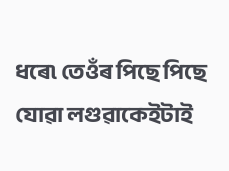ধৰে৷ তেওঁৰ পিছে পিছে যোৱা লগুৱাকেইটাই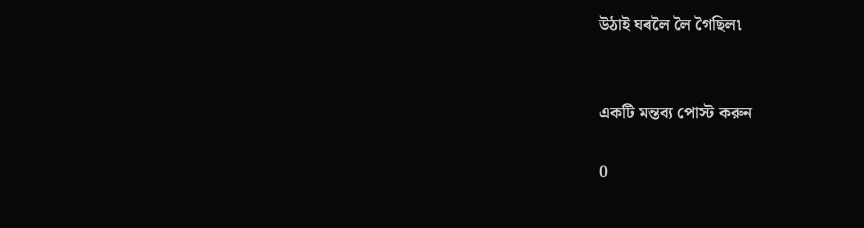উঠাই ঘৰলৈ লৈ গৈছিল৷


একটি মন্তব্য পোস্ট করুন

0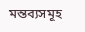মন্তব্যসমূহ